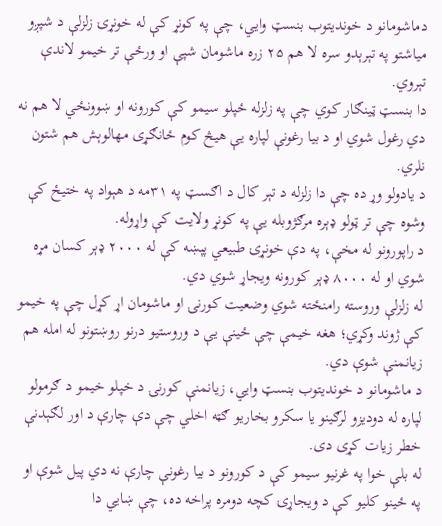دماشومانو د خوندیتوب بنسټ وايي، چې په کونړ کې له خونړۍ زلزلې د شپږو میاشتو په تېرېدو سره لا هم ۲۵ زره ماشومان شپې او ورځې تر خیمو لاندې تېروي.
دا بنسټ ټینګار کوي چې په زلزله ځپلو سیمو کې کورونه او ښوونځي لا هم نه دي رغول شوي او د بیا رغونې لپاره یې هیڅ کوم ځانګړی مهالوېش هم شتون نلري.
د یادولو وړ ده چې دا زلزله د تېر کال د اګسټ په ۳۱مه د هېواد په ختیځ کې وشوه چې تر ټولو ډېره مرګژوبله یې په کونړ ولایت کې واړوله.
د راپورونو له مخې، په دې خونړۍ طبیعي پېښه کې له ۲۰۰۰ ډېر کسان مړه شوي او له ۸۰۰۰ ډېر کورونه ویجاړ شوي دي.
له زلزلې وروسته رامنځته شوي وضعیت کورنۍ او ماشومان اړ کړل چې په خیمو کې ژوند وکړي؛ هغه خیمې چې ځینې یې د وروستیو درنو روښتونو له امله هم زیانمنې شوې دي.
د ماشومانو د خوندیتوب بنسټ وايي، زیانمنې کورنۍ د خپلو خیمو د ګرمولو لپاره له دودیزو لرګینو یا سکرو بخاریو ګټه اخلي چې دې چارې د اور لګېدنې خطر زیات کړی دی.
له بلې خوا په غرنیو سیمو کې د کورونو د بیا رغونې چارې نه دي پیل شوې او په ځینو کلیو کې د ویجاړۍ کچه دومره پراخه ده، چې ښایي دا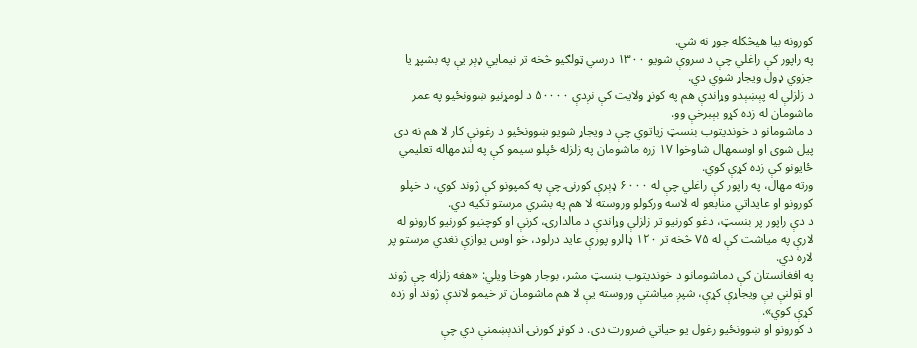کورونه بیا هیڅکله جوړ نه شي.
په راپور کې راغلي چې د سروې شویو ۱۳۰۰ درسي ټولګیو څخه تر نیمایي ډېر یې په بشپړ یا جزوي ډول ویجاړ شوي دي.
د زلزلې له پېښېدو وړاندې هم په کونړ ولایت کې نږدې ۵۰۰۰۰ د لومړنیو ښوونځیو په عمر ماشومان له زده کړو بېبرخې وو.
د ماشومانو د خوندیتوب بنسټ زیاتوي چې د ویجاړ شویو ښوونځیو د رغونې کار لا هم نه دی پیل شوی او اوسمهال شاوخوا ۱۷ زره ماشومان په زلزله ځپلو سیمو کې په لنډمهاله تعلیمي ځایونو کې زده کړې کوي.
ورته مهال، په راپور کې راغلي چې له ۶۰۰۰ ډېرې کورنۍ چې په کمپونو کې ژوند کوي، د خپلو کورونو او عایداتي منابعو له لاسه ورکولو وروسته لا هم په بشري مرستو تکیه دي.
د دې راپور پر بنسټ، دغو کورنیو تر زلزلې وړاندې د مالدارۍ، کرنې او کوچنیو کورنیو کارونو له لارې په میاشت کې له ۷۵ څخه تر ۱۲۰ ډالرو پورې عاید درلود، خو اوس یوازې نغدي مرستو پر لاره دي.
په افغانستان کې دماشومانو د خوندیتوب بنسټ مشر، بوجار هوخا ویلي: «هغه زلزله چې ژوند او ټولنې یې ویجاړې کړې، شپږ میاشتې وروسته یې لا هم ماشومان تر خیمو لاندې ژوند او زده کړې کوي».
د کورونو او ښوونځیو رغول یو حیاتي ضرورت دی. د کونړ کورنۍ اندېښمنې دي چې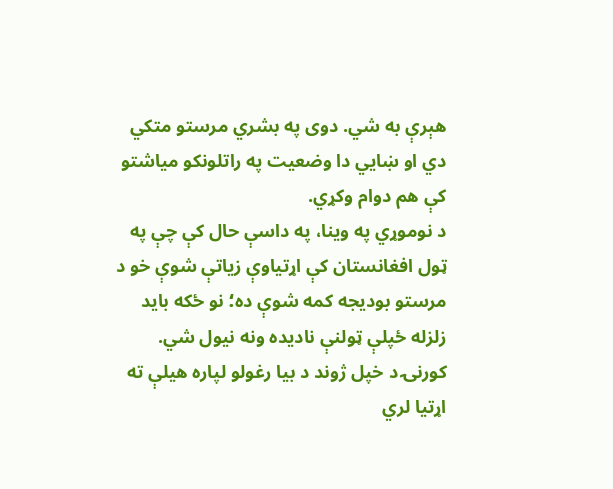هېرې به شي. دوی په بشري مرستو متکي دي او ښایي دا وضعیت په راتلونکو میاشتو کې هم دوام وکړي.
د نوموړي په وینا، په داسې حال کې چې په ټول افغانستان کې اړتیاوې زیاتې شوې خو د مرستو بودیجه کمه شوې ده؛ نو ځکه باید زلزله ځپلې ټولنې نادیده ونه نیول شي. کورنۍ د خپل ژوند د بیا رغولو لپاره هیلې ته اړتیا لري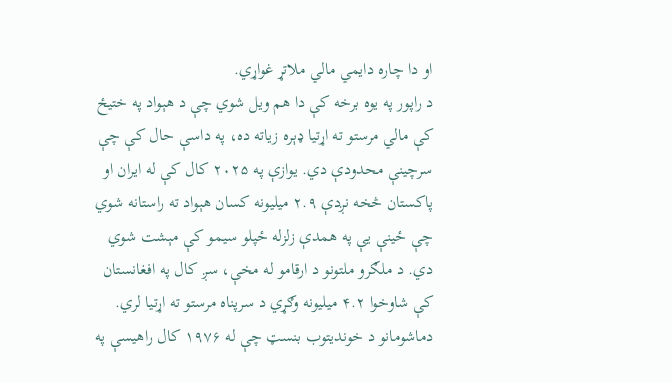او دا چاره دایمي مالي ملاتړ غواړي.
د راپور په یوه برخه کې دا هم ویل شوي چې د هېواد په ختیځ کې مالي مرستو ته اړتیا ډېره زیاته ده، په داسې حال کې چې سرچینې محدودې دي. یوازې په ۲۰۲۵ کال کې له ایران او پاکستان څخه نږدې ۲.۹ میلیونه کسان هېواد ته راستانه شوي چې ځینې یې په همدې زلزله ځپلو سیمو کې مېشت شوي دي. د ملګرو ملتونو د ارقامو له مخې، سږ کال په افغانستان کې شاوخوا ۴.۲ میلیونه وګړي د سرپناه مرستو ته اړتیا لري.
دماشومانو د خوندیتوب بنسټ چې له ۱۹۷۶ کال راهیسې په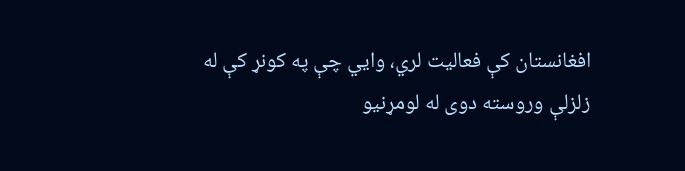افغانستان کې فعالیت لري، وايي چې په کونړ کې له زلزلې وروسته دوی له لومړنیو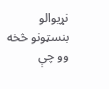نړیوالو بنسټونو څخه وو چې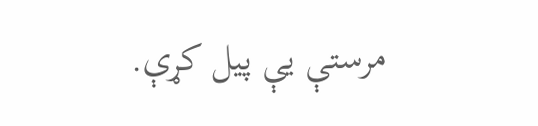مرستې یې پیل کړې.